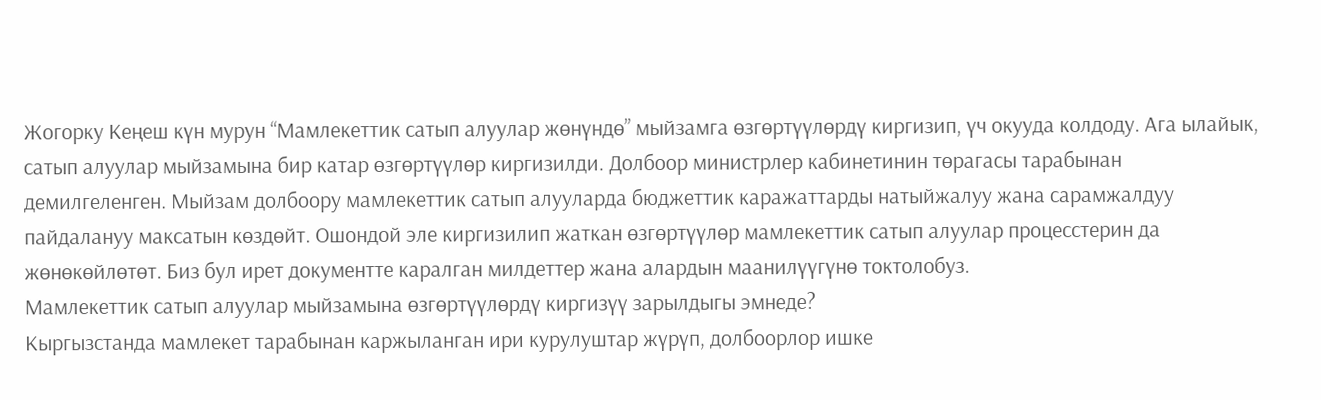Жогорку Кеңеш күн мурун “Мамлекеттик сатып алуулар жөнүндө” мыйзамга өзгөртүүлөрдү киргизип, үч окууда колдоду. Ага ылайык, сатып алуулар мыйзамына бир катар өзгөртүүлөр киргизилди. Долбоор министрлер кабинетинин төрагасы тарабынан демилгеленген. Мыйзам долбоору мамлекеттик сатып алууларда бюджеттик каражаттарды натыйжалуу жана сарамжалдуу пайдалануу максатын көздөйт. Ошондой эле киргизилип жаткан өзгөртүүлөр мамлекеттик сатып алуулар процесстерин да жөнөкөйлөтөт. Биз бул ирет документте каралган милдеттер жана алардын маанилүүгүнө токтолобуз.
Мамлекеттик сатып алуулар мыйзамына өзгөртүүлөрдү киргизүү зарылдыгы эмнеде?
Кыргызстанда мамлекет тарабынан каржыланган ири курулуштар жүрүп, долбоорлор ишке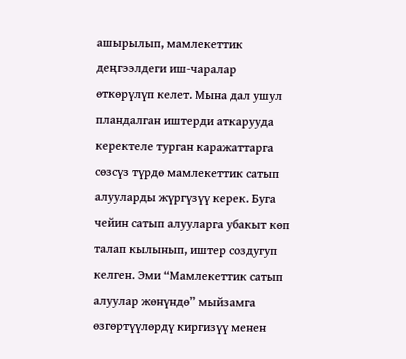ашырылып, мамлекеттик деңгээлдеги иш-чаралар өткөрүлүп келет. Мына дал ушул пландалган иштерди аткарууда керектеле турган каражаттарга сөзсүз түрдө мамлекеттик сатып алууларды жүргүзүү керек. Буга чейин сатып алууларга убакыт көп талап кылынып, иштер создугуп келген. Эми “Мамлекеттик сатып алуулар жөнүндө” мыйзамга өзгөртүүлөрдү киргизүү менен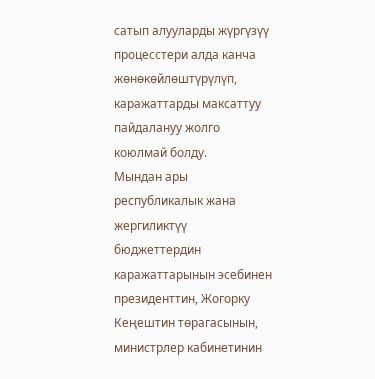сатып алууларды жүргүзүү процесстери алда канча жөнөкөйлөштүрүлүп, каражаттарды максаттуу пайдалануу жолго коюлмай болду.
Мындан ары республикалык жана жергиликтүү бюджеттердин каражаттарынын эсебинен президенттин, Жогорку Кеңештин төрагасынын, министрлер кабинетинин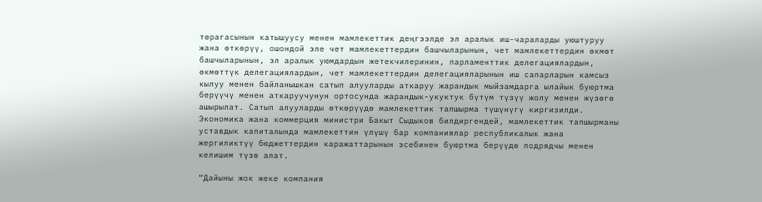төрагасынын катышуусу менен мамлекеттик деңгээлде эл аралык иш-чараларды уюштуруу жана өткөрүү, ошондой эле чет мамлекеттердин башчыларынын, чет мамлекеттердин өкмөт башчыларынын, эл аралык уюмдардын жетекчилеринин, парламенттик делегациялардын, өкмөттүк делегациялардын, чет мамлекеттердин делегацияларынын иш сапарларын камсыз кылуу менен байланышкан сатып алууларды аткаруу жарандык мыйзамдарга ылайык буюртма берүүчү менен аткаруучунун ортосунда жарандык-укуктук бүтүм түзүү жолу менен жүзөгө ашырылат. Сатып алууларды өткөрүүдө мамлекеттик тапшырма түшүнүгү киргизилди.
Экономика жана коммерция министри Бакыт Сыдыков билдиргендей, мамлекеттик тапшырманы уставдык капиталында мамлекеттин үлүшү бар компаниялар республикалык жана жергиликтүү бюджеттердин каражаттарынын эсебинен буюртма берүүдө подрядчы менен келишим түзө алат.

“Дайыны жок жеке компания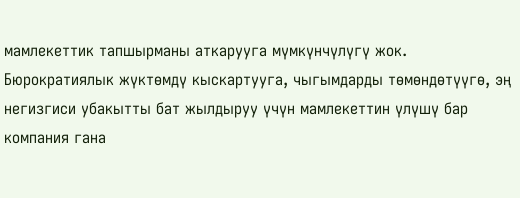мамлекеттик тапшырманы аткарууга мүмкүнчүлүгү жок. Бюрократиялык жүктөмдү кыскартууга, чыгымдарды төмөндөтүүгө, эң негизгиси убакытты бат жылдыруу үчүн мамлекеттин үлүшү бар компания гана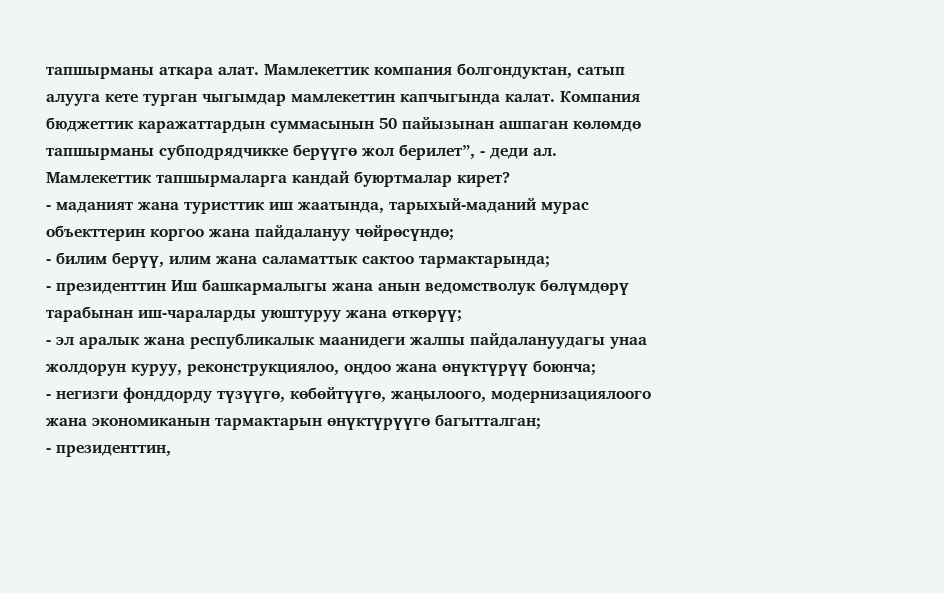тапшырманы аткара алат. Мамлекеттик компания болгондуктан, сатып алууга кете турган чыгымдар мамлекеттин капчыгында калат. Компания бюджеттик каражаттардын суммасынын 50 пайызынан ашпаган көлөмдө тапшырманы субподрядчикке берүүгө жол берилет”, - деди ал.
Мамлекеттик тапшырмаларга кандай буюртмалар кирет?
- маданият жана туристтик иш жаатында, тарыхый-маданий мурас объекттерин коргоо жана пайдалануу чөйрөсүндө;
- билим берүү, илим жана саламаттык сактоо тармактарында;
- президенттин Иш башкармалыгы жана анын ведомстволук бөлүмдөрү тарабынан иш-чараларды уюштуруу жана өткөрүү;
- эл аралык жана республикалык маанидеги жалпы пайдалануудагы унаа жолдорун куруу, реконструкциялоо, оңдоо жана өнүктүрүү боюнча;
- негизги фонддорду түзүүгө, көбөйтүүгө, жаңылоого, модернизациялоого жана экономиканын тармактарын өнүктүрүүгө багытталган;
- президенттин,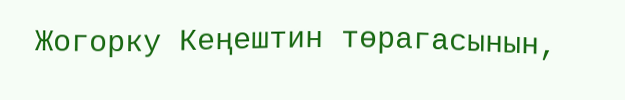Жогорку Кеңештин төрагасынын,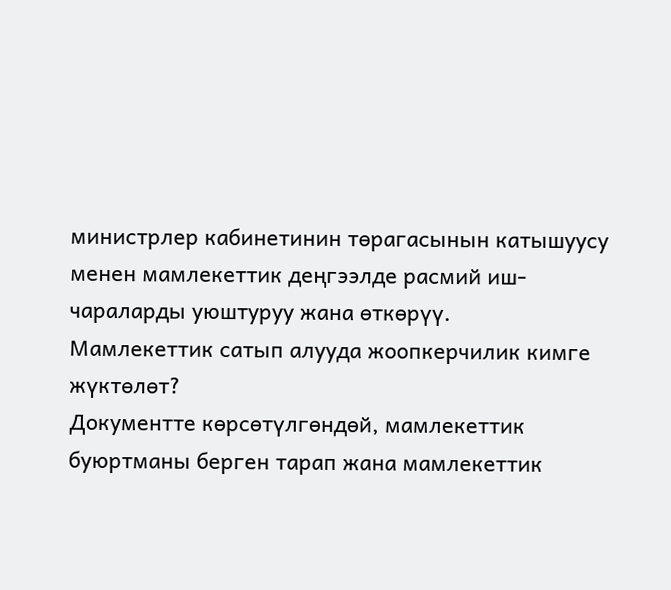министрлер кабинетинин төрагасынын катышуусу менен мамлекеттик деңгээлде расмий иш-чараларды уюштуруу жана өткөрүү.
Мамлекеттик сатып алууда жоопкерчилик кимге жүктөлөт?
Документте көрсөтүлгөндөй, мамлекеттик буюртманы берген тарап жана мамлекеттик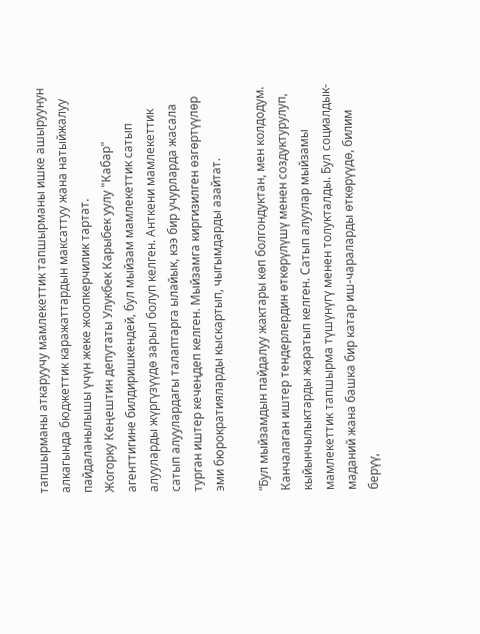тапшырманы аткаруучу мамлекеттик тапшырманы ишке ашыруунун алкагында бюджеттик каражаттардын максаттуу жана натыйжалуу пайдаланылышы үчүн жеке жоопкерчилик тартат.
Жогорку Кеңештин депутаты Улукбек Карыбек уулу "Кабар" агенттигине билдиришкендей, бул мыйзам мамлекеттик сатып алууларды жүргүзүүдө зарыл болуп келген. Анткени мамлекеттик сатып алуулардагы талаптарга ылайык, кээ бир учурларда жасала турган иштер кечеңдеп келген. Мыйзамга киргизилген өзгөртүүлөр эми бюрократияларды кыскартып, чыгымдарды азайтат.

“Бул мыйзамдын пайдалуу жактары көп болгондуктан, мен колдодум. Канчалаган иштер тендерлердин өткөрүлүшү менен создуктурулуп, кыйынчылыктарды жаратып келген. Сатып алуулар мыйзамы мамлекеттик тапшырма түшүнүгү менен толукталды. Бул социалдык-маданий жана башка бир катар иш-чараларды өткөрүүдө, билим берүү,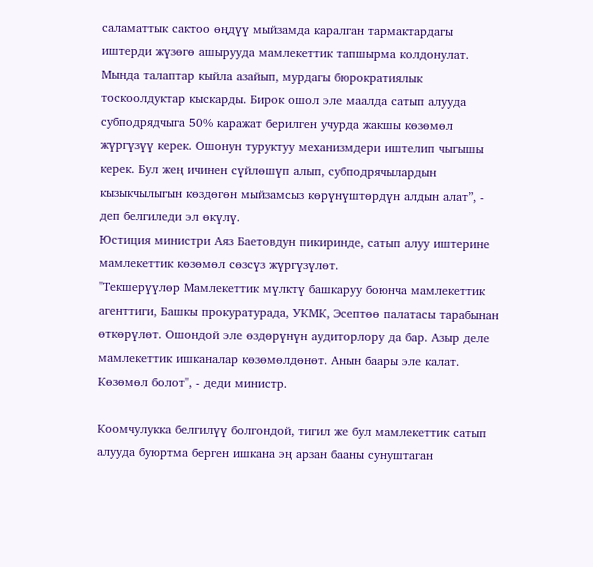саламаттык сактоо өңдүү мыйзамда каралган тармактардагы иштерди жүзөгө ашырууда мамлекеттик тапшырма колдонулат. Мында талаптар кыйла азайып, мурдагы бюрократиялык тоскоолдуктар кыскарды. Бирок ошол эле маалда сатып алууда субподрядчыга 50% каражат берилген учурда жакшы көзөмөл жүргүзүү керек. Ошонун туруктуу механизмдери иштелип чыгышы керек. Бул жең ичинен сүйлөшүп алып, субподрячылардын кызыкчылыгын көздөгөн мыйзамсыз көрүнүштөрдүн алдын алат”, - деп белгиледи эл өкүлү.
Юстиция министри Аяз Баетовдун пикиринде, сатып алуу иштерине мамлекеттик көзөмөл сөзсүз жүргүзүлөт.
"Текшерүүлөр Мамлекеттик мүлктү башкаруу боюнча мамлекеттик агенттиги, Башкы прокуратурада, УКМК, Эсептөө палатасы тарабынан өткөрүлөт. Ошондой эле өздөрүнүн аудиторлору да бар. Азыр деле мамлекеттик ишканалар көзөмөлдөнөт. Анын баары эле калат. Көзөмөл болот", - деди министр.

Коомчулукка белгилүү болгондой, тигил же бул мамлекеттик сатып алууда буюртма берген ишкана эң арзан бааны сунуштаган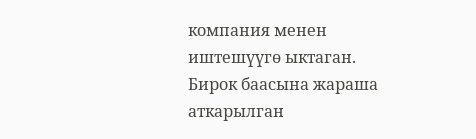компания менен иштешүүгө ыктаган. Бирок баасына жараша аткарылган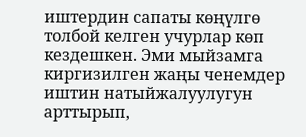иштердин сапаты көңүлгө толбой келген учурлар көп кездешкен. Эми мыйзамга киргизилген жаңы ченемдер иштин натыйжалуулугун арттырып,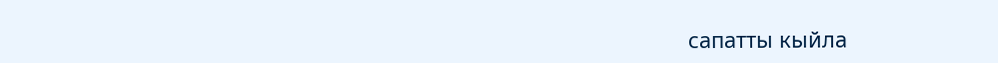сапатты кыйла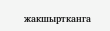жакшыртканга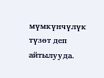мүмкүнчүлүк түзөт деп айтылууда.